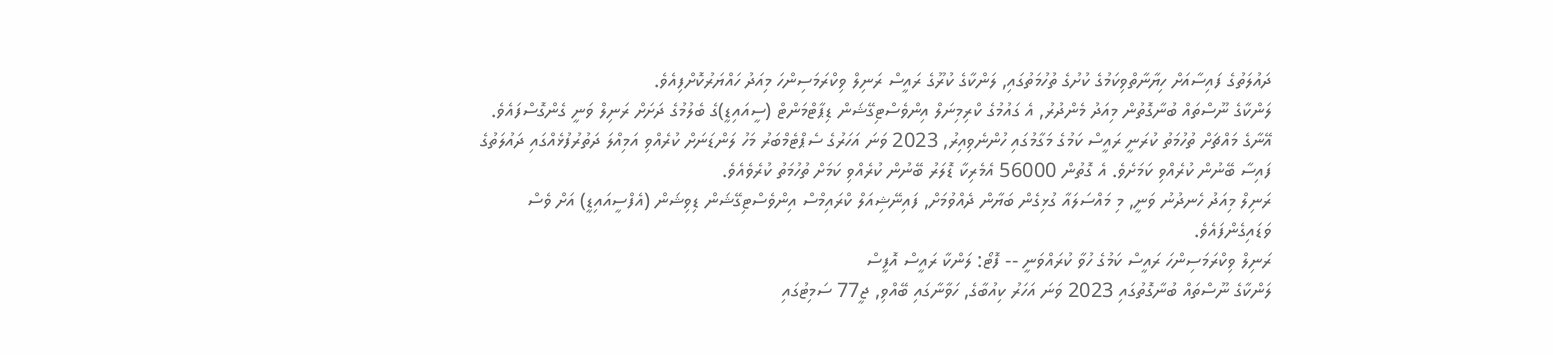ދައުލަތުގެ ފައިސާއަށް ހިޔާނާތްވިކަމުގެ ކުށުގެ ތުހުމަތުގައި, ލަންކާގެ ކުރޫގެ ރައީސް ރަނިލް ވިކްރަމަސިންހަ މިއަދު ހައްޔަރުކޮށްފިއެވެ.
ލަންކާގެ ނޫސްތައް ބުނާގޮތުން މިއަދު މެންދުރު, އެ ގައުމުގެ ކްރިމިނަލް އިންވެސްޓިގޭޝަން ޑިޕާޓްމަންޓް (ސީއައިޑީ)ގެ ބެލުމުގެ ދަށަށް ރަނިލް ވަނީ ގެންގޮސްފައެވެ.
އޭނާގެ މައްޗަށް ތުހުމަތު ކުރަނީ ރައީސް ކަމުގެ މަގާމުގައި ހުންނެވިއިރު, 2023 ވަނަ އަހަރުގެ ސެޕްޓެމްބަރު މަހު ލަންޑަނަށް ކުރެއްވި އަމިއްލަ ދަތުރުފުޅެއްގައި ދައުލަތުގެ ފައިސާ ބޭނުން ކުރެއްވި ކަމަށެވެ. އެ ގޮތުން 56000 އެމެރިކާ ޑޮލަރު ބޭނުން ކުރެއްވި ކަމަށް ތުހުމަތު ކުރެވެއެވެ.
ރަނިލް މިއަދު ހެނދުނު ވަނީ, މި މައްސަލައާ ގުޅިގެން ބަޔާން ދެއްވުމަށް, ފައިނޭޝިއަލް ކްރައިމްސް އިންވެސްޓިގޭޝަން ޑިވިޝަން (އެފްސީއައިޑީ) އަށް ވެސް ވަޑައިގެންފައެވެ.
ރަނިލް ވިކްރަމަސިންހަ ރައީސް ކަމުގެ ހުވާ ކުރައްވަނީ -- ފޮޓޯ: ލަންކާ ރައީސް އޮފީސް
ލަންކާގެ ނޫސްތައް ބުނާގޮތުގައި 2023 ވަނަ އަހަރު ކިއުބާގެ, ހަވާނާގައި ބޭއްވި, ޖީ77 ސަމިޓުގައި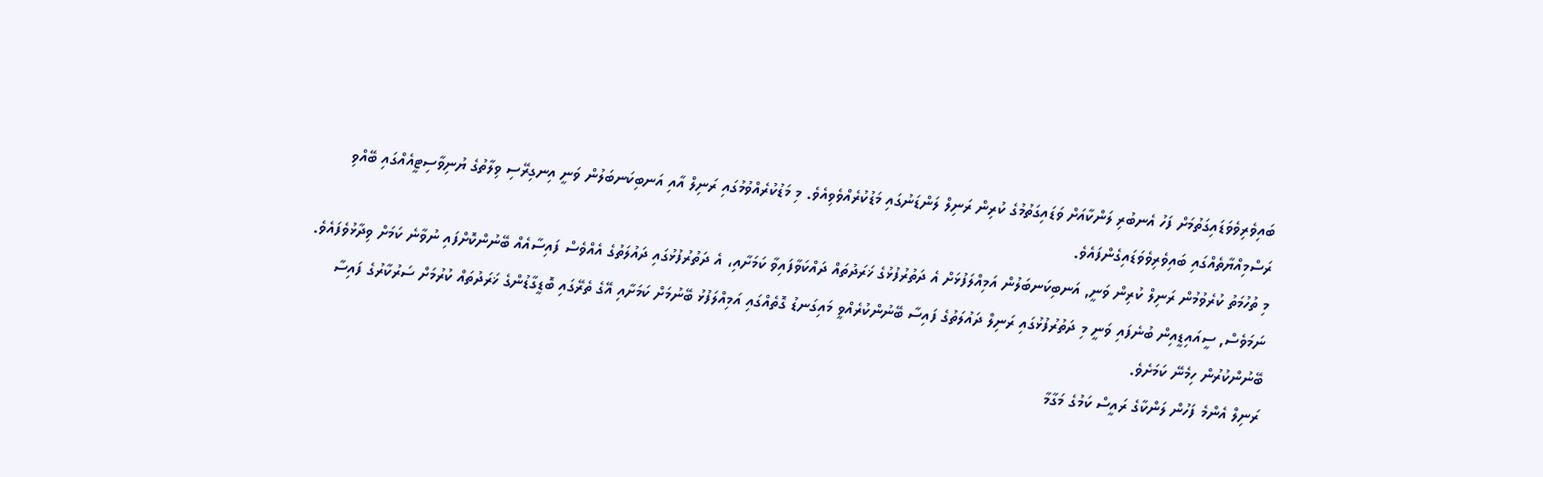ބައިވެރިވެވަޑައިގަތުމަށް ފަހު އެނބުރި ލަންކާއަށް ވަޑައިގަތުމުގެ ކުރިން ރަނިލް ލަންޑަނުގައި މަޑުކުރެއްވެވިއެވެ. މި މަޑުކުރެއްވުމުގައި ރަނިލް އާއި އަނބިކަނބަލުން ވަނީ އިނގިރޭސި ވިލާތުގެ ޔުނިވާސިޓީއެއްގައި ބޭއްވި ރަސްމިއްޔާތެއްގައި ބައިވެރިވެވަޑައިގެންފައެވެ.
މި ތުހުމަތު ކުރެވުމުން ރަނިލް ކުރިން ވަނީ, އަނބިކަނބަލުން އަމިއްލަފުޅަށް އެ ދަތުރުފުޅުގެ ޚަރަދުތައް ދައްކަވާފައިވާ ކަމަށާއި، އެ ދަތުރުފުޅުގައި ދައުލަތުގެ އެއްވެސް ފައިސާއެއް ބޭނުންކޮށްފައި ނުވާނެ ކަމަށް ވިދާޅުވެފައެވެ.
ނަމަވެސް, ސީއައިޑީއިން ބުނެފައި ވަނީ މި ދަތުރުފުޅުގައި ރަނިލް ދައުލަތުގެ ފައިސާ ބޭނުންކުރެއްވީ މައިގަނޑު ގޮތެއްގައި އަމިއްލަފުޅު ބޭނުމަށް ކަމަށާއި އޭގެ ތެރޭގައި ބޮޑީގާޑުންގެ ޚަރަދުތައް ކުރުމަށް ސަރުކާރުގެ ފައިސާ ބޭނުންކުރުން ހިމެނޭ ކަމަށެވެ.
ރަނިލް އެންމެ ފަހުން ލަންކާގެ ރައީސް ކަމުގެ މަގާމާ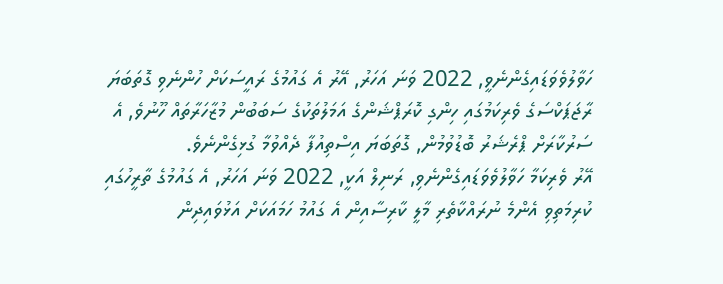ހަވާލުވެވަޑައިގެންނެވީ, 2022 ވަނަ އަހަރު, އޭރު އެ ގައުމުގެ ރައީސަކަށް ހުންނެވި ގޮތަބަޔަ ރާޖަޕަކްސަގެ ވެރިކަމުގައި ހިންގި ކޮރަޕްޝަންގެ އަމަލުތަކުގެ ސަބަބުން މުޒާހަރާތައް ހޫނުވެ, އެ ސަރުކާރަށް ޕްރެޝަރު ބޮޑުވުމުން, ގޮތަބަޔަ އިސްތިއުފާ ދެއްވުމާ ގުޅިގެންނެވެ.
އޭރު ވެރިކަމާ ހަވާލުވެވަޑައިގެންނެވި, ރަނިލް އަކީ, 2022 ވަނަ އަހަރު, އެ ގައުމުގެ ތާރީހުގައި ކުރިމަތިވި އެންމެ ނުރައްކާތެރި މާލީ ކާރިސާއިން އެ ގައުމު ހަމައަކަށް އަޅުވައިދިން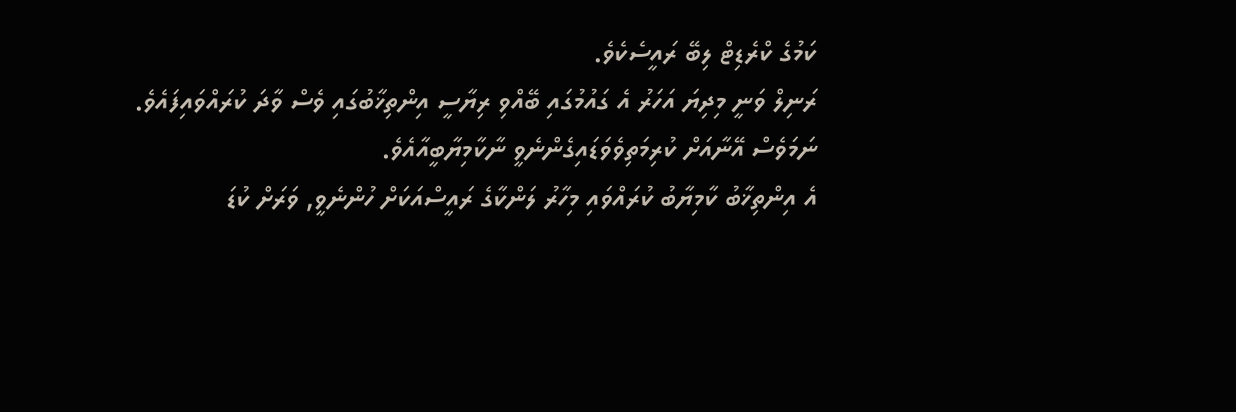ކަމުގެ ކްރެޑިޓް ލިބޭ ރައީސެކެވެ.
ރަނިލް ވަނީ މިދިޔަ އަހަރު އެ ގައުމުގައި ބޭއްވި ރިޔާސީ އިންތިޚާބުގައި ވެސް ވާދަ ކުރައްވައިފައެވެ. ނަމަވެސް އޭނާއަށް ކުރިމަތިވެވަޑައިގެންނެވީ ނާކާމިޔާބީއާއެވެ.
އެ އިންތިޚާބު ކާމިޔާބު ކުރައްވައި މިހާރު ލަންކާގެ ރައީސްއަކަށް ހުންނެވީ, ވަރަށް ކުޑަ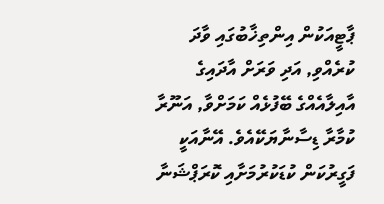ޕާޓީއަކުން އިންތިޚާބުގައި ވާދަ ކުރެއްވި, އަދި ވަރަށް އާދައިގެ އާއިލާއެއްގެ ބޭފުޅެއް ކަމަށްވާ, އަނޫރާ ކުމާރާ ޑިސާނާޔަކޭއެވެ. އޭނާއަކީ ފަގީރުކަން ކުޑަކުރުމަށާއި ކޮރަޕްޝަނާ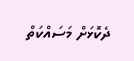ދެކޮޅަށް މަސައްކަތް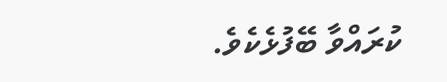ކުރައްވާ ބޭފުޅެކެވެ.